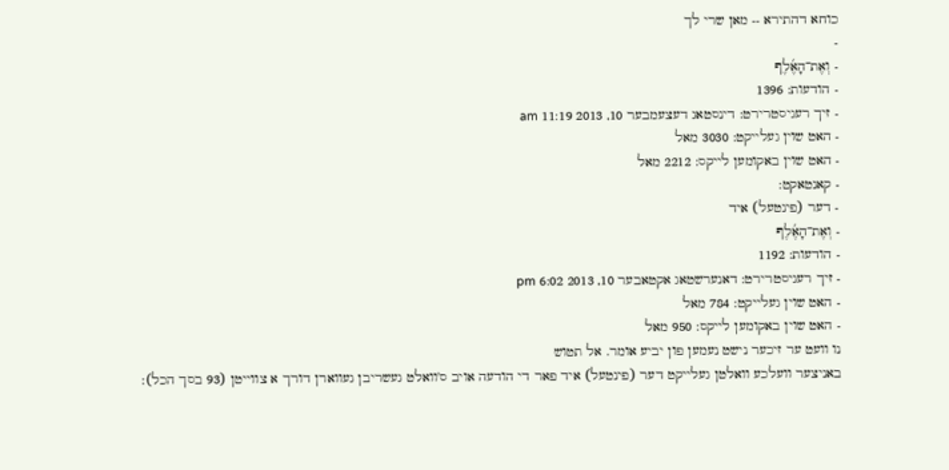כוחא דהתירא -- מאן שרי לך
-
- וְאֶת־הָאֶ֜לֶף
- הודעות: 1396
- זיך רעגיסטרירט: דינסטאג דעצעמבער 10, 2013 11:19 am
- האט שוין געלייקט: 3030 מאל
- האט שוין באקומען לייקס: 2212 מאל
- קאנטאקט:
- דער (פינטעל) איד
- וְאֶת־הָאֶ֜לֶף
- הודעות: 1192
- זיך רעגיסטרירט: דאנערשטאג אקטאבער 10, 2013 6:02 pm
- האט שוין געלייקט: 784 מאל
- האט שוין באקומען לייקס: 950 מאל
נו וועט ער זיכער נישט נעמען פון יביע אומר. אל תטוש
באניצער וועלכע וואלטן געלייקט דער (פינטעל) איד פאר די הודעה אויב ס'וואלט געשריבן געווארן דורך א צווייטן (93 בסך הכל):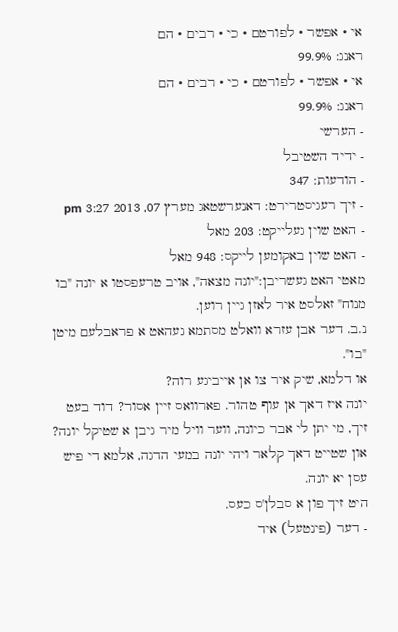אי • אפשר • לפורטם • כי • רבים • הם
ראנג: 99.9%
אי • אפשר • לפורטם • כי • רבים • הם
ראנג: 99.9%
- הערשי
- ידיד השטיבל
- הודעות: 347
- זיך רעגיסטרירט: דאנערשטאג מערץ 07, 2013 3:27 pm
- האט שוין געלייקט: 203 מאל
- האט שוין באקומען לייקס: 948 מאל
מאטי האט געשריבן:"יונה מצאה", אויב טרעפסטו א יונה "בו מנוח" זאלסט איר לאזן גיין רוען.
נ.ב. דער אבן עזרא וואלט מסתמא געהאט א פראבלעם מיטן "בו".
או דלמא, שיק איר צו אן אייביגע רוה?
יונה איז דאך אן עוף טהור. פארוואס זיין אסור? דוד בעט זיך, מי יתן לי אבר כיונה, ווער וויל מיר גיבן א שטיקל יונה? און שטייט דאך קלאר ויהי יונה במעי הדגה, אלמא די פיש עסן יא יונה.
היט זיך פון א סבלן'ס כעס.
- דער (פינטעל) איד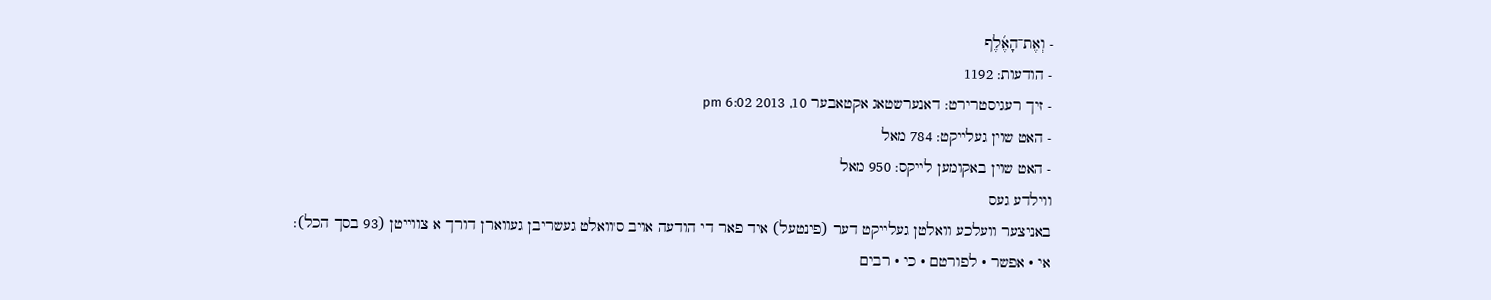- וְאֶת־הָאֶ֜לֶף
- הודעות: 1192
- זיך רעגיסטרירט: דאנערשטאג אקטאבער 10, 2013 6:02 pm
- האט שוין געלייקט: 784 מאל
- האט שוין באקומען לייקס: 950 מאל
ווילדע געס
באניצער וועלכע וואלטן געלייקט דער (פינטעל) איד פאר די הודעה אויב ס'וואלט געשריבן געווארן דורך א צווייטן (93 בסך הכל):
אי • אפשר • לפורטם • כי • רבים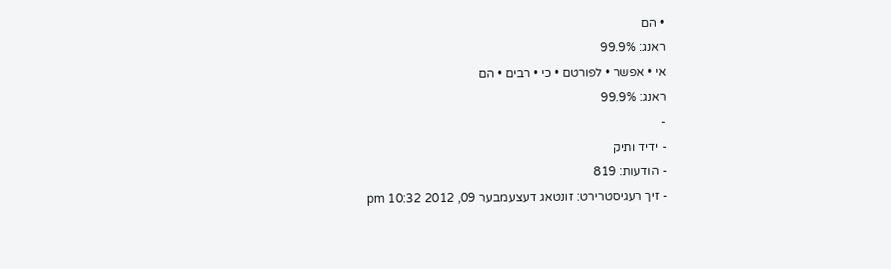• הם
ראנג: 99.9%
אי • אפשר • לפורטם • כי • רבים • הם
ראנג: 99.9%
-
- ידיד ותיק
- הודעות: 819
- זיך רעגיסטרירט: זונטאג דעצעמבער 09, 2012 10:32 pm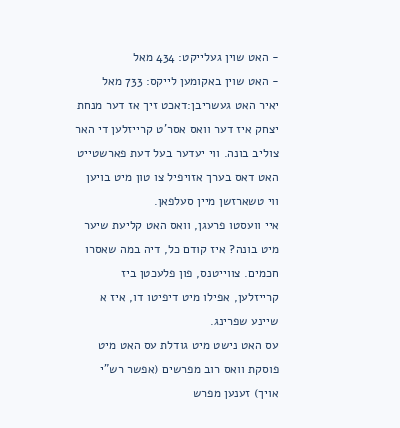- האט שוין געלייקט: 434 מאל
- האט שוין באקומען לייקס: 733 מאל
יאיר האט געשריבן:דאכט זיך אז דער מנחת יצחק איז דער וואס אסר'ט קרייזלען די האר צוליב בונה. ווי יעדער בעל דעת פארשטייט האט דאס בערך אזויפיל צו טון מיט בויען ווי טשארזשן מיין סעלפאן.
איי וועסטו פרעגן, וואס האט קליעת שיער מיט בונה? איז קודם כל, דיה במה שאסרו חכמים. צווייטנס, פון פלעכטן ביז קרייזלען, אפילו מיט דיפיטו דו, איז א שיינע שפרינג.
עס האט נישט מיט גודלת עס האט מיט פוסקת וואס רוב מפרשים (אפשר רש"י אויך) זענען מפרש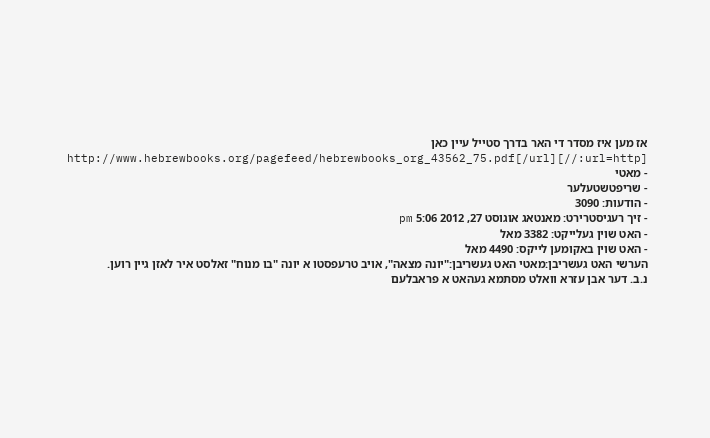אז מען איז מסדר די האר בדרך סטייל עיין כאן [url=http://]http://www.hebrewbooks.org/pagefeed/hebrewbooks_org_43562_75.pdf[/url]
- מאטי
- שריפטשטעלער
- הודעות: 3090
- זיך רעגיסטרירט: מאנטאג אוגוסט 27, 2012 5:06 pm
- האט שוין געלייקט: 3382 מאל
- האט שוין באקומען לייקס: 4490 מאל
הערשי האט געשריבן:מאטי האט געשריבן:"יונה מצאה", אויב טרעפסטו א יונה "בו מנוח" זאלסט איר לאזן גיין רוען.
נ.ב. דער אבן עזרא וואלט מסתמא געהאט א פראבלעם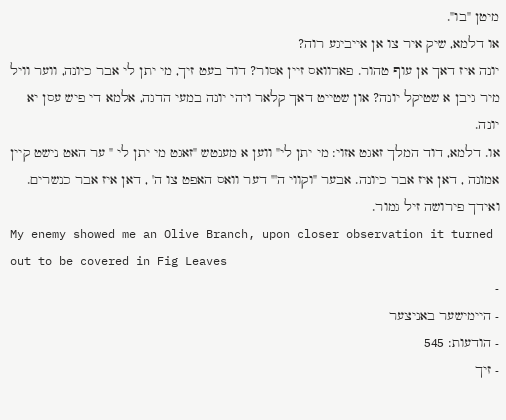מיטן "בו".
או דלמא, שיק איר צו אן אייביגע רוה?
יונה איז דאך אן עוף טהור. פארוואס זיין אסור? דוד בעט זיך, מי יתן לי אבר כיונה, ווער וויל מיר גיבן א שטיקל יונה? און שטייט דאך קלאר ויהי יונה במעי הדגה, אלמא די פיש עסן יא יונה.
או. דלמא, דוד המלך זאגט אזוי: מי יתן לי" ווען א מענטש "זאגט מי יתן לי " ער האט נישט קיין אמונה , דאן איז אבר כיונה. אבער "וקווי ה'" דער וואס האפט צו ה' , דאן איז אבר כנשרים. ואידך פירושה זיל גמור.
My enemy showed me an Olive Branch, upon closer observation it turned out to be covered in Fig Leaves
-
- היימישער באניצער
- הודעות: 545
- זיך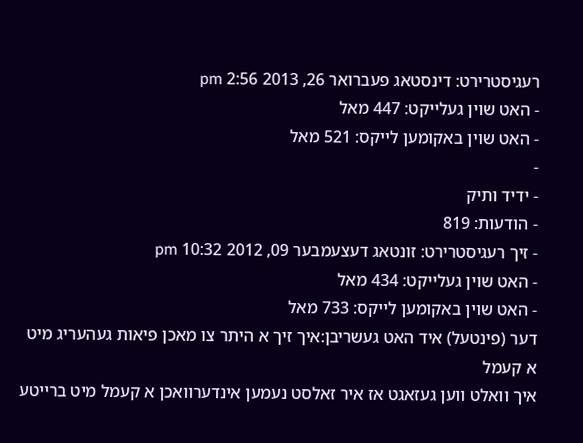רעגיסטרירט: דינסטאג פעברואר 26, 2013 2:56 pm
- האט שוין געלייקט: 447 מאל
- האט שוין באקומען לייקס: 521 מאל
-
- ידיד ותיק
- הודעות: 819
- זיך רעגיסטרירט: זונטאג דעצעמבער 09, 2012 10:32 pm
- האט שוין געלייקט: 434 מאל
- האט שוין באקומען לייקס: 733 מאל
דער (פינטעל) איד האט געשריבן:איך זיך א היתר צו מאכן פיאות געהעריג מיט א קעמל
איך וואלט ווען געזאגט אז איר זאלסט נעמען אינדערוואכן א קעמל מיט ברייטע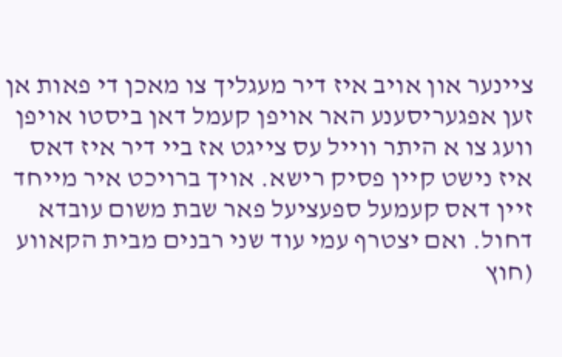ציינער און אויב איז דיר מעגליך צו מאכן די פאות אן זען אפגעריסענע האר אויפן קעמל דאן ביסטו אויפן וועג צו א היתר ווייל עס צייגט אז ביי דיר איז דאס איז נישט קיין פסיק רישא. אויך ברויכט איר מייחד זיין דאס קעמעל ספעציעל פאר שבת משום עובדא דחול. ואם יצטרף עמי עוד שני רבנים מבית הקאווע (חוץ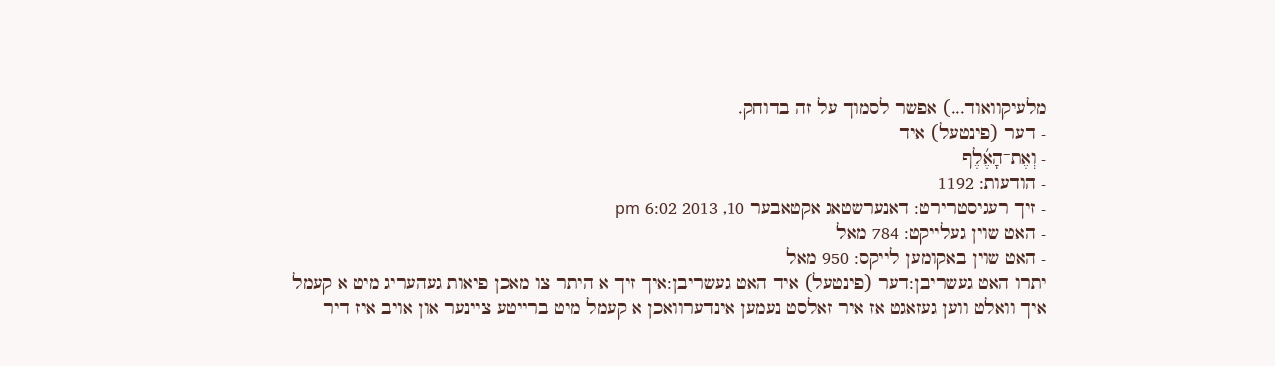מלעיקוואוד...) אפשר לסמוך על זה בדוחק.
- דער (פינטעל) איד
- וְאֶת־הָאֶ֜לֶף
- הודעות: 1192
- זיך רעגיסטרירט: דאנערשטאג אקטאבער 10, 2013 6:02 pm
- האט שוין געלייקט: 784 מאל
- האט שוין באקומען לייקס: 950 מאל
יתרו האט געשריבן:דער (פינטעל) איד האט געשריבן:איך זיך א היתר צו מאכן פיאות געהעריג מיט א קעמל
איך וואלט ווען געזאגט אז איר זאלסט נעמען אינדערוואכן א קעמל מיט ברייטע ציינער און אויב איז דיר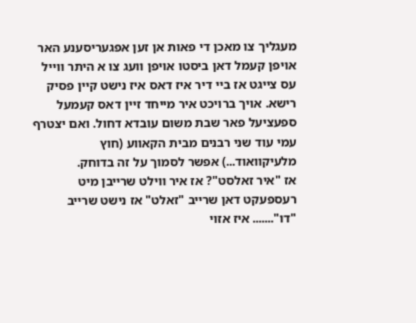מעגליך צו מאכן די פאות אן זען אפגעריסענע האר אויפן קעמל דאן ביסטו אויפן וועג צו א היתר ווייל עס צייגט אז ביי דיר איז דאס איז נישט קיין פסיק רישא. אויך ברויכט איר מייחד זיין דאס קעמעל ספעציעל פאר שבת משום עובדא דחול. ואם יצטרף עמי עוד שני רבנים מבית הקאווע (חוץ מלעיקוואוד...) אפשר לסמוך על זה בדוחק.
אז "איר זאלסט"? אז איר ווילט שרייבן מיט רעספעקט דאן שרייב "זאלט" אז נישט שרייב "דו"....... איז אזוי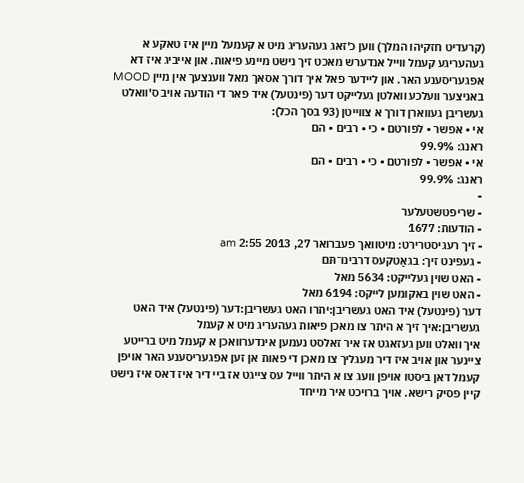(קרעדיט חזקיהו המלך) ווען כ'זאג געהעריג מיט א קעמעל מיין איז טאקע א געהעריגע קעמל ווייל אנדערש מאכט זיך נישט מיינע פיאות. און אייביג איז דא אפגעריסענע האר. און ליידער פאל איך דורך אסאך מאל ווענצעך אין מיין MOOD
באניצער וועלכע וואלטן געלייקט דער (פינטעל) איד פאר די הודעה אויב ס'וואלט געשריבן געווארן דורך א צווייטן (93 בסך הכל):
אי • אפשר • לפורטם • כי • רבים • הם
ראנג: 99.9%
אי • אפשר • לפורטם • כי • רבים • הם
ראנג: 99.9%
-
- שריפטשטעלער
- הודעות: 1677
- זיך רעגיסטרירט: מיטוואך פעברואר 27, 2013 2:55 am
- געפינט זיך: בגאַטקעס דרבינו־תּם
- האט שוין געלייקט: 5634 מאל
- האט שוין באקומען לייקס: 6194 מאל
דער (פינטעל) איד האט געשריבן:יתרו האט געשריבן:דער (פינטעל) איד האט געשריבן:איך זיך א היתר צו מאכן פיאות געהעריג מיט א קעמל
איך וואלט ווען געזאגט אז איר זאלסט נעמען אינדערוואכן א קעמל מיט ברייטע ציינער און אויב איז דיר מעגליך צו מאכן די פאות אן זען אפגעריסענע האר אויפן קעמל דאן ביסטו אויפן וועג צו א היתר ווייל עס צייגט אז ביי דיר איז דאס איז נישט קיין פסיק רישא. אויך ברויכט איר מייחד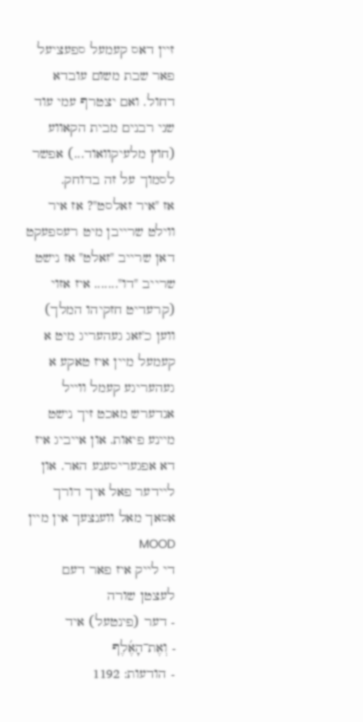זיין דאס קעמעל ספעציעל פאר שבת משום עובדא דחול. ואם יצטרף עמי עוד שני רבנים מבית הקאווע (חוץ מלעיקוואוד...) אפשר לסמוך על זה בדוחק.
אז "איר זאלסט"? אז איר ווילט שרייבן מיט רעספעקט דאן שרייב "זאלט" אז נישט שרייב "דו"....... איז אזוי (קרעדיט חזקיהו המלך) ווען כ'זאג געהעריג מיט א קעמעל מיין איז טאקע א געהעריגע קעמל ווייל אנדערש מאכט זיך נישט מיינע פיאות. און אייביג איז דא אפגעריסענע האר. און ליידער פאל איך דורך אסאך מאל ווענצעך אין מיין MOOD
די לייק איז פאר דעם לעצטן שורה
- דער (פינטעל) איד
- וְאֶת־הָאֶ֜לֶף
- הודעות: 1192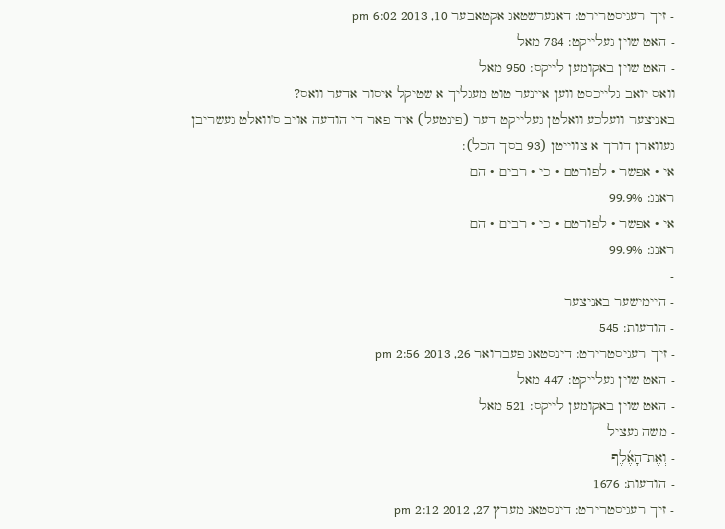- זיך רעגיסטרירט: דאנערשטאג אקטאבער 10, 2013 6:02 pm
- האט שוין געלייקט: 784 מאל
- האט שוין באקומען לייקס: 950 מאל
וואס יואב גלייכסט ווען איינער טוט מעגליך א שטיקל איסור אדער וואס?
באניצער וועלכע וואלטן געלייקט דער (פינטעל) איד פאר די הודעה אויב ס'וואלט געשריבן געווארן דורך א צווייטן (93 בסך הכל):
אי • אפשר • לפורטם • כי • רבים • הם
ראנג: 99.9%
אי • אפשר • לפורטם • כי • רבים • הם
ראנג: 99.9%
-
- היימישער באניצער
- הודעות: 545
- זיך רעגיסטרירט: דינסטאג פעברואר 26, 2013 2:56 pm
- האט שוין געלייקט: 447 מאל
- האט שוין באקומען לייקס: 521 מאל
- משה געציל
- וְאֶת־הָאֶ֜לֶף
- הודעות: 1676
- זיך רעגיסטרירט: דינסטאג מערץ 27, 2012 2:12 pm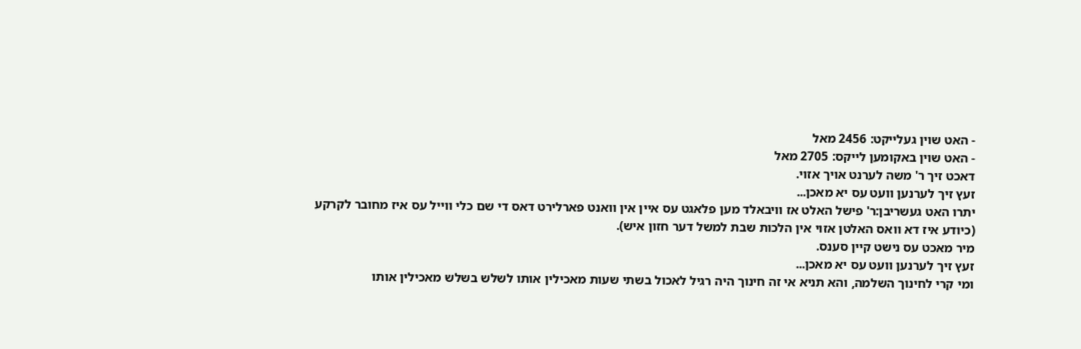- האט שוין געלייקט: 2456 מאל
- האט שוין באקומען לייקס: 2705 מאל
דאכט זיך ר' משה לערנט אויך אזוי.
זעץ זיך לערנען וועט עס יא מאכן...
יתרו האט געשריבן:ר' פישל האלט אז וויבאלד מען פלאגט עס איין אין וואנט פארלירט דאס די שם כלי ווייל עס איז מחובר לקרקע (כיודע איז דא וואס האלטן אזוי אין הלכות שבת למשל דער חזון איש).
מיר מאכט עס נישט קיין סענס.
זעץ זיך לערנען וועט עס יא מאכן...
ומי קרי לחינוך השלמה, והא תניא אי זה חינוך היה רגיל לאכול בשתי שעות מאכילין אותו לשלש בשלש מאכילין אותו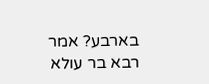בארבע? אמר רבא בר עולא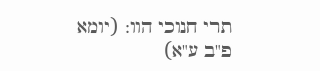תרי חנוכי הוו: (יומא פ"ב ע"א)